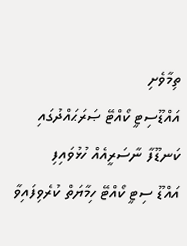ތިމާވެށި
އައްޑޫސިޓީ ކޯއްޓޭ ޞަރަޙައްދުގައި ކަނޑޫފާ ނާސަރީއެއް ހުޅުވައިފި
އައްޑޫ ސިޓީ ކޯއްޓޭ ހިމާޔަތް ކުރެވިފައިވާ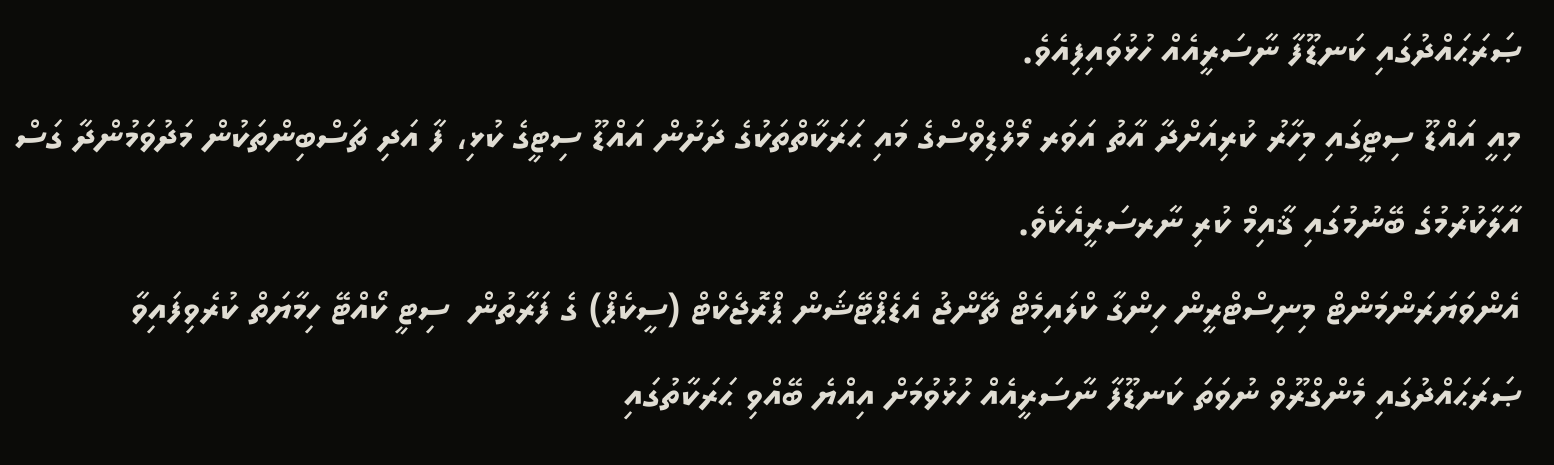ޞަރަޙައްދުގައި ކަނޑޫފާ ނާސަރީއެއް ހުޅުވައިފިއެވެ.
މިއީ އައްޑޫ ސިޓީގައި މިހާރު ކުރިއަށްދާ އާތު އަވަރ މޯލްޑިވްސްގެ މައި ޙަރަކާތްތަކުގެ ދަށުން އައްޑޫ ސިޓީގެ ކުޅި، ފާ އަދި ޗަސްބިންތަކުން މަދުވަމުންދާ ގަސް އާލާކުރުމުގެ ބޭނުމުގައި ޤާއިމް ކުރި ނާރސަރީއެކެވެ.
އެންވަޔަރަންމަންޓް މިނިސްޓްރީން ހިންގާ ކްލައިމެޓް ޗޭންޖު އެޑެޕްޓޭޝަން ޕްރޮޖެކްޓް (ސީކެޕް) ގެ ފަރާތުން  ސިޓީ ކޯއްޓޭ ހިމާޔަތް ކުރެވިފައިވާ ޞަރަޙައްދުގައި މެންގްރޫވް ނުވަތަ ކަނޑޫފާ ނާސަރީއެއް ހުޅުވުމަށް އިއްޔެ ބޭއްވި ޙަރަކާތުގައި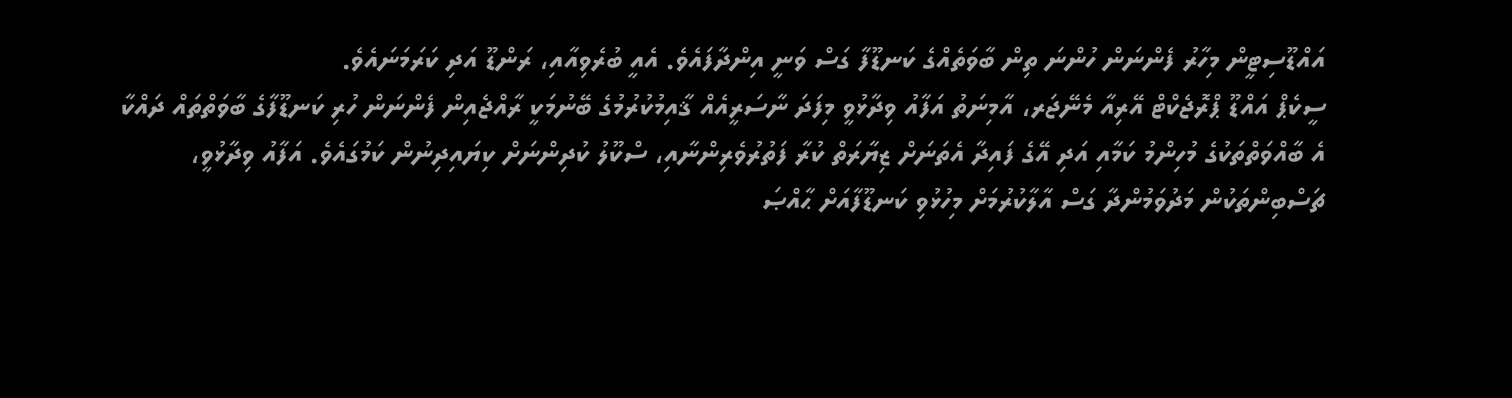އައްޑޫސިޓީން މިހާރު ފެންނަން ހުންނަ ތިން ބާވަތެއްގެ ކަނޑޫފާ ގަސް ވަނީ އިންދާފައެވެ. އެއީ ބުރެވިއާއި، ރަންޑޫ އަދި ކަރަމަނައެވެ.
ސީކެޕް އައްޑޫ ޕްރޮޖެކްޓް އޭރިއާ މެނޭޖަރ، އާމިނަތު އަފާއު ވިދާޅުވީ މިފަދަ ނާސަރީއެއް ޤާއިމުކުރުމުގެ ބޭނުމަކީ ރާއްޖެއިން ފެންނަން ހުރި ކަނޑޫފާގެ ބާވަތްތައް ދައްކާ އެ ބާއްވަތްތަކުގެ މުހިންމު ކަމާއި އަދި އޭގެ ފައިދާ އެތަނަށް ޒިޔާރަތް ކުރާ ފަތުރުވެރިންނާއި، ސްކޫލު ކުދިންނަށް ކިޔައިދިނުން ކަމުގައެވެ. އަފާއު ވިދާޅުވީ، ޗަސްބިންތަކުން މަދުވަމުންދާ ގަސް އާލާކުރުމަށް މިހުޅުވި ކަނޑޫފާއަށް ޙާއްޞަ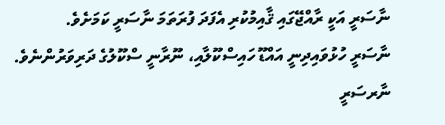ނާސަރީ އަކީ ރާއްޖޭގައި ޤާއިމުކުރި އެފަދަ ފުރަތަމަ ނާސަރީ ކަމަށެވެ.
ނާސަރީ ހުޅުވައިދިނީ އައްޑޫ ހައިސްކޫލާއި، ނޫރާނީ ސްކޫލުގެ ދަރިވަރުންނެވެ. ނާރސަރީ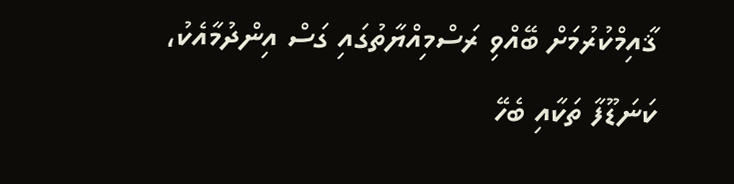ޤާއިމްކުރުމަށް ބޭއްވި ރަސްމިއްޔާތުގައި ގަސް އިންދުމާއެކު، ކަނަޑޫފާ ތަކާއި ބެހޭ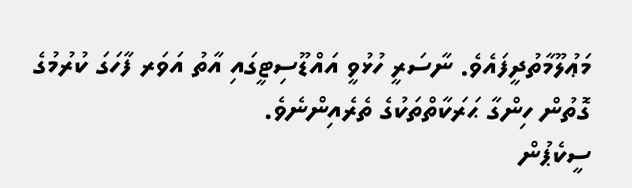މަޢުލޫމާތުދީފައެވެ. ނާސަރީ ހުޅުވީ އައްޑޫސިޓީގައި އާތު އަވަރ ފާހަގަ ކުރުމުގެ ގޮތުން ހިންގާ ޙަރަކާތްތަކުގެ ތެރެއިންނެވެ.
ސީކެޕުން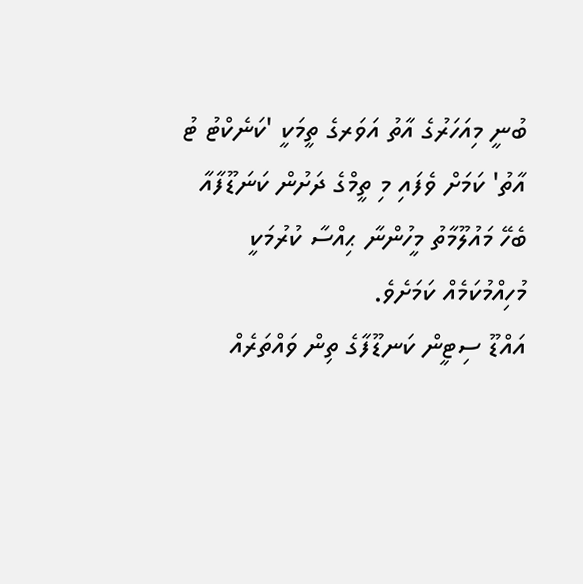ބުނީ މިއަހަރުގެ އާތު އަވަރގެ ތީމަކީ 'ކަނެކްޓު ޓު އާތު' ކަމަށް ވެފައި މި ތީމްގެ ދަށުން ކަނަޑޫފާއާ ބެހޭ މައުލޫމާތު މީހުންނާ ޙިއްސާ ކުރުމަކީ މުހިއްމުކަމެއް ކަމަށެވެ.
އައްޑޫ ސިޓީން ކަނޑޫފާގެ ތިން ވައްތަރެއް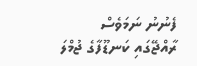ފެނުނު ނަމަވެސް ރާއްޖޭގައި ކަނޑޫފާގެ ޖުމްލަ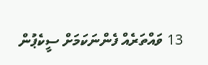13 ވައްތަރެއް ފެންނަކަމަށް ސީކެޕުން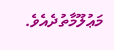މަޢުލޫމާތުދެއެވެ.